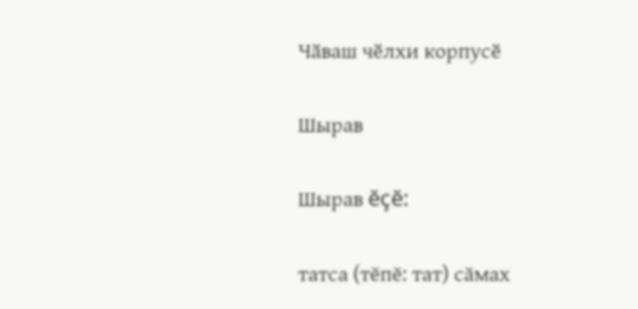Чӑваш чӗлхи корпусӗ

Шырав

Шырав ĕçĕ:

татса (тĕпĕ: тат) сăмах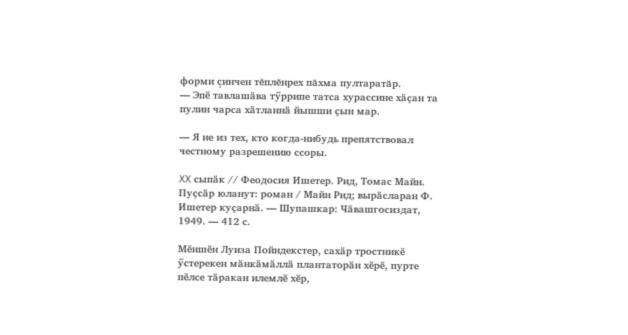форми çинчен тĕплĕнрех пăхма пултаратăр.
— Эпӗ тавлашӑва тӳррипе татса хурассине хӑҫан та пулин чарса хӑтланнӑ йышши ҫын мар.

— Я не из тех, кто когда-нибудь препятствовал честному разрешению ссоры.

XX сыпӑк // Феодосия Ишетер. Рид, Томас Майн. Пуҫсӑр юланут: роман / Майн Рид; вырӑсларан Ф. Ишетер куҫарнӑ. — Шупашкар: Чӑвашгосиздат, 1949. — 412 с.

Мӗншӗн Луиза Пойндекстер, сахӑр тростникӗ ӳстерекен мӑнкӑмӑллӑ плантаторӑн хӗрӗ, пурте пӗлсе тӑракан илемлӗ хӗр,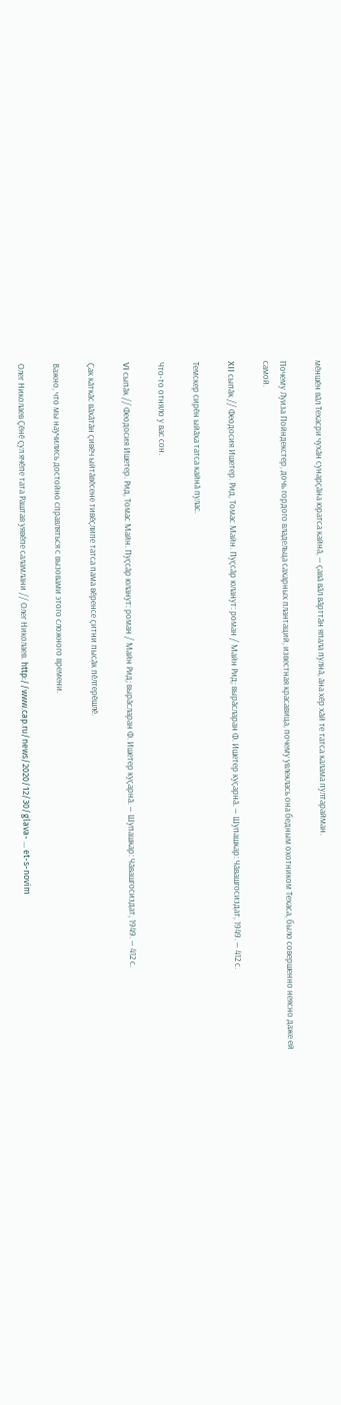мӗншӗн вӑл Техасри чухӑн сунарҫӑна юратса кайнӑ, — ҫавӑ вӑл вӑрттӑн япала пулнӑ, ӑна хӗр хӑй те татса калама пултарайман.

Почему Луиза Пойндекстер, дочь гордого владельца сахарных плантаций, известная красавица, почему увлеклась она бедным охотником Техаса, было совершенно неясно даже ей самой.

XII сыпӑк // Феодосия Ишетер. Рид, Томас Майн. Пуҫсӑр юланут: роман / Майн Рид; вырӑсларан Ф. Ишетер куҫарнӑ. — Шупашкар: Чӑвашгосиздат, 1949. — 412 с.

Темскер сирӗн ыйӑха татса кайнӑ пулас.

Что-то отняло у вас сон.

VI сыпӑк // Феодосия Ишетер. Рид, Томас Майн. Пуҫсӑр юланут: роман / Майн Рид; вырӑсларан Ф. Ишетер куҫарнӑ. — Шупашкар: Чӑвашгосиздат, 1949. — 412 с.

Ҫак кӑткӑс вӑхӑтӑн ҫивӗч ыйтӑвӗсене тивӗҫлипе татса пама вӗренсе ҫитни пысӑк пӗлтерӗшлӗ.

Важно, что мы научились достойно справляться с вызовами этого сложного времени.

Олег Николаев Ҫӗнӗ ҫул ячӗпе тата Раштав уявӗпе саламлани // Олег Николаев. http://www.cap.ru/news/2020/12/30/glava- ... et-s-novim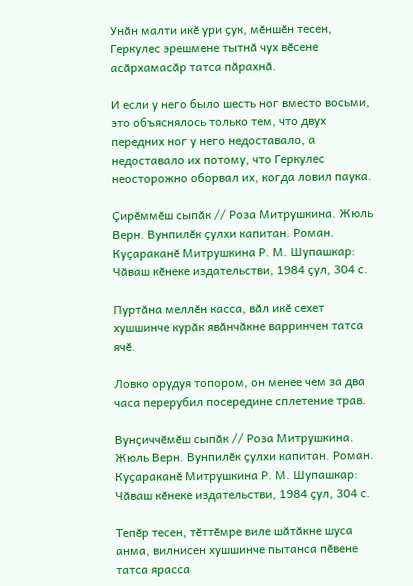Унӑн малти икӗ ури ҫук, мӗншӗн тесен, Геркулес эрешмене тытнӑ чух вӗсене асӑрхамасӑр татса пӑрахнӑ.

И если у него было шесть ног вместо восьми, это объяснялось только тем, что двух передних ног у него недоставало, а недоставало их потому, что Геркулес неосторожно оборвал их, когда ловил паука.

Ҫирӗммӗш сыпӑк // Роза Митрушкина. Жюль Верн. Вунпилӗк ҫулхи капитан. Роман. Куҫараканӗ Митрушкина Р. М. Шупашкар: Чӑваш кӗнеке издательстви, 1984 ҫул, 304 с.

Пуртӑна меллӗн касса, вӑл икӗ сехет хушшинче курӑк явӑнчӑкне варринчен татса ячӗ.

Ловко орудуя топором, он менее чем за два часа перерубил посередине сплетение трав.

Вунҫиччӗмӗш сыпӑк // Роза Митрушкина. Жюль Верн. Вунпилӗк ҫулхи капитан. Роман. Куҫараканӗ Митрушкина Р. М. Шупашкар: Чӑваш кӗнеке издательстви, 1984 ҫул, 304 с.

Тепӗр тесен, тӗттӗмре виле шӑтӑкне шуса анма, вилнисен хушшинче пытанса пӗвене татса ярасса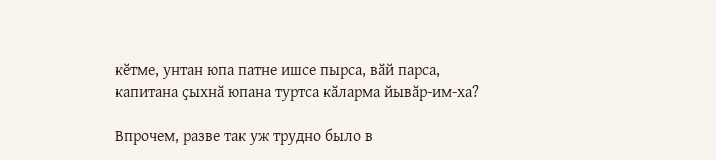кӗтме, унтан юпа патне ишсе пырса, вӑй парса, капитана ҫыхнӑ юпана туртса кӑларма йывӑр-им-ха?

Впрочем, разве так уж трудно было в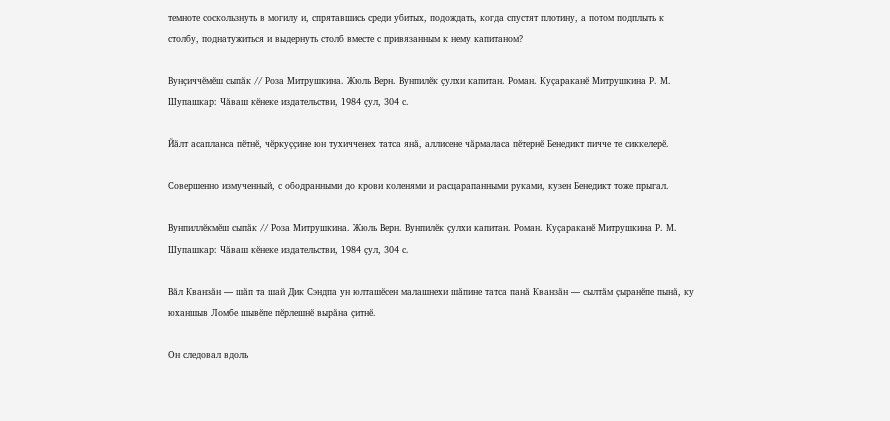темноте соскользнуть в могилу и, спрятавшись среди убитых, подождать, когда спустят плотину, а потом подплыть к столбу, поднатужиться и выдернуть столб вместе с привязанным к нему капитаном?

Вунҫиччӗмӗш сыпӑк // Роза Митрушкина. Жюль Верн. Вунпилӗк ҫулхи капитан. Роман. Куҫараканӗ Митрушкина Р. М. Шупашкар: Чӑваш кӗнеке издательстви, 1984 ҫул, 304 с.

Йӑлт асапланса пӗтнӗ, чӗркуҫҫине юн тухичченех татса янӑ, аллисене чӑрмаласа пӗтернӗ Бенедикт пичче те сиккелерӗ.

Совершенно измученный, с ободранными до крови коленями и расцарапанными руками, кузен Бенедикт тоже прыгал.

Вунпиллӗкмӗш сыпӑк // Роза Митрушкина. Жюль Верн. Вунпилӗк ҫулхи капитан. Роман. Куҫараканӗ Митрушкина Р. М. Шупашкар: Чӑваш кӗнеке издательстви, 1984 ҫул, 304 с.

Вӑл Кванзӑн — шӑп та шай Дик Сэндпа ун юлташӗсен малашнехи шӑпине татса панӑ Кванзӑн — сылтӑм ҫыранӗпе пынӑ, ку юханшыв Ломбе шывӗпе пӗрлешнӗ вырӑна ҫитнӗ.

Он следовал вдоль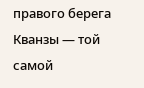правого берега Кванзы — той самой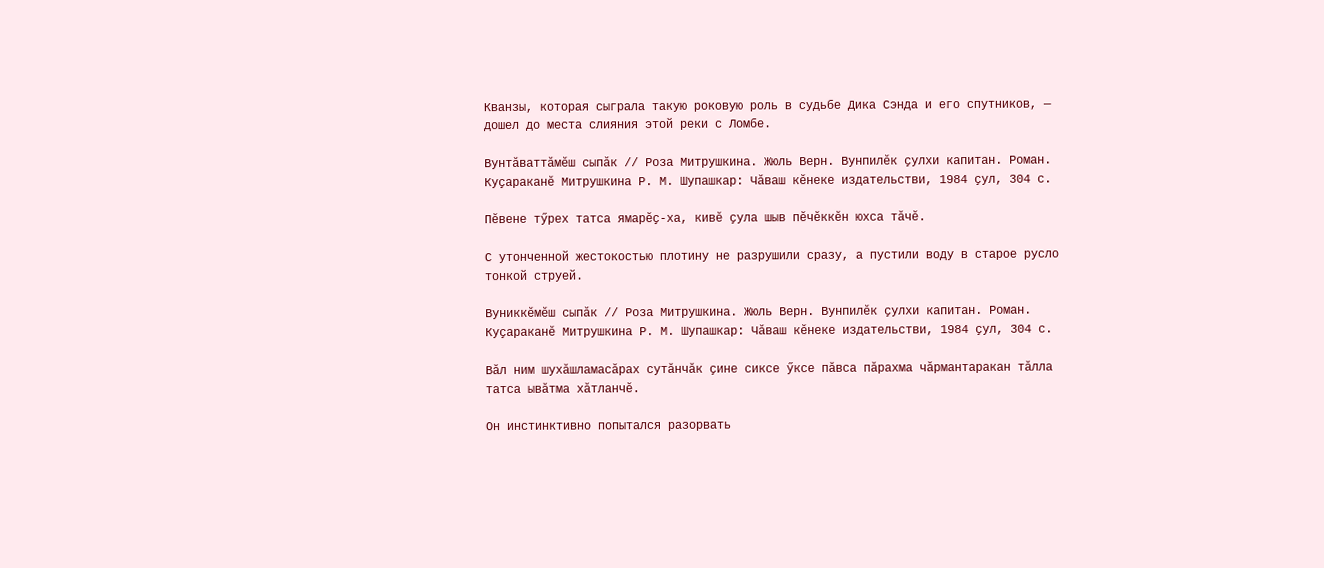Кванзы, которая сыграла такую роковую роль в судьбе Дика Сэнда и его спутников, — дошел до места слияния этой реки с Ломбе.

Вунтӑваттӑмӗш сыпӑк // Роза Митрушкина. Жюль Верн. Вунпилӗк ҫулхи капитан. Роман. Куҫараканӗ Митрушкина Р. М. Шупашкар: Чӑваш кӗнеке издательстви, 1984 ҫул, 304 с.

Пӗвене тӳрех татса ямарӗҫ-ха, кивӗ ҫула шыв пӗчӗккӗн юхса тӑчӗ.

С утонченной жестокостью плотину не разрушили сразу, а пустили воду в старое русло тонкой струей.

Вуниккӗмӗш сыпӑк // Роза Митрушкина. Жюль Верн. Вунпилӗк ҫулхи капитан. Роман. Куҫараканӗ Митрушкина Р. М. Шупашкар: Чӑваш кӗнеке издательстви, 1984 ҫул, 304 с.

Вӑл ним шухӑшламасӑрах сутӑнчӑк ҫине сиксе ӳксе пӑвса пӑрахма чӑрмантаракан тӑлла татса ывӑтма хӑтланчӗ.

Он инстинктивно попытался разорвать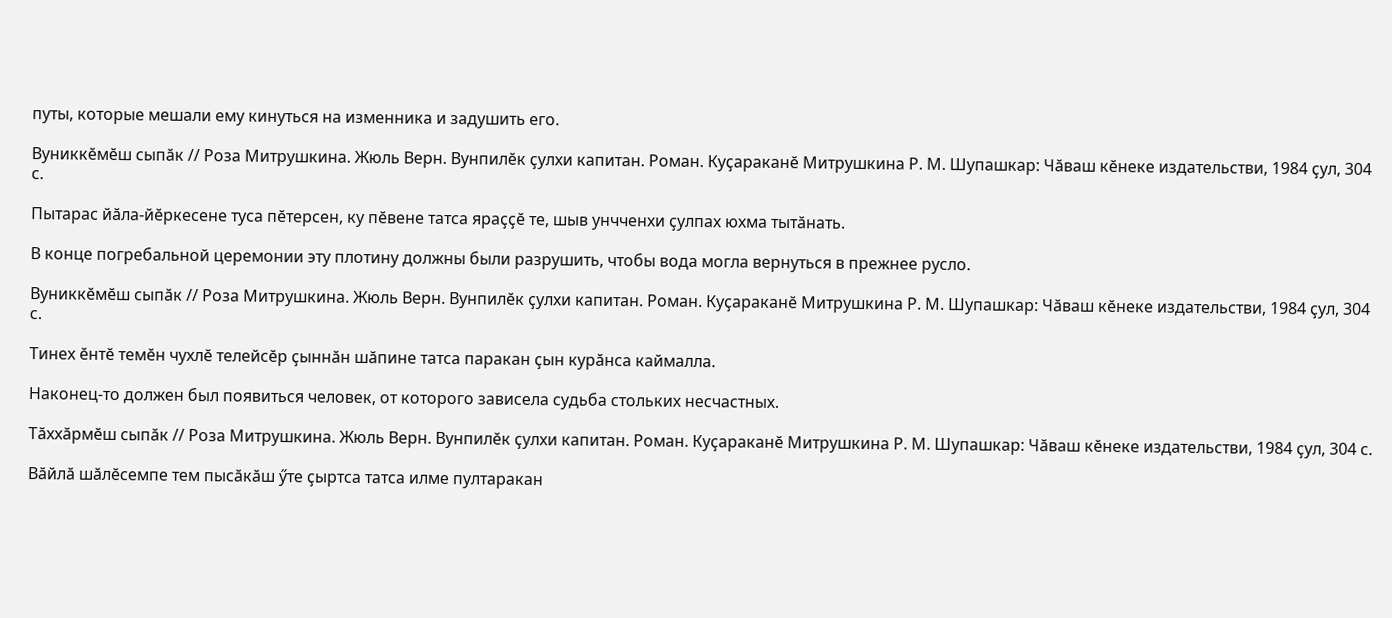путы, которые мешали ему кинуться на изменника и задушить его.

Вуниккӗмӗш сыпӑк // Роза Митрушкина. Жюль Верн. Вунпилӗк ҫулхи капитан. Роман. Куҫараканӗ Митрушкина Р. М. Шупашкар: Чӑваш кӗнеке издательстви, 1984 ҫул, 304 с.

Пытарас йӑла-йӗркесене туса пӗтерсен, ку пӗвене татса яраҫҫӗ те, шыв унчченхи ҫулпах юхма тытӑнать.

В конце погребальной церемонии эту плотину должны были разрушить, чтобы вода могла вернуться в прежнее русло.

Вуниккӗмӗш сыпӑк // Роза Митрушкина. Жюль Верн. Вунпилӗк ҫулхи капитан. Роман. Куҫараканӗ Митрушкина Р. М. Шупашкар: Чӑваш кӗнеке издательстви, 1984 ҫул, 304 с.

Тинех ӗнтӗ темӗн чухлӗ телейсӗр ҫыннӑн шӑпине татса паракан ҫын курӑнса каймалла.

Наконец-то должен был появиться человек, от которого зависела судьба стольких несчастных.

Тӑххӑрмӗш сыпӑк // Роза Митрушкина. Жюль Верн. Вунпилӗк ҫулхи капитан. Роман. Куҫараканӗ Митрушкина Р. М. Шупашкар: Чӑваш кӗнеке издательстви, 1984 ҫул, 304 с.

Вӑйлӑ шӑлӗсемпе тем пысӑкӑш ӳте ҫыртса татса илме пултаракан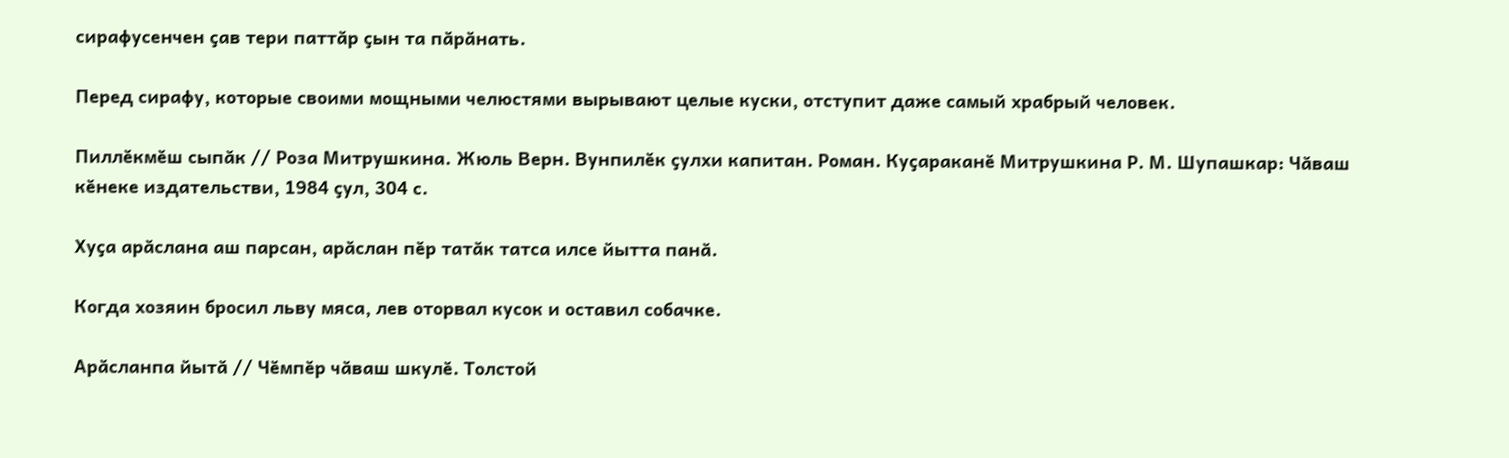сирафусенчен ҫав тери паттӑр ҫын та пӑрӑнать.

Перед сирафу, которые своими мощными челюстями вырывают целые куски, отступит даже самый храбрый человек.

Пиллӗкмӗш сыпӑк // Роза Митрушкина. Жюль Верн. Вунпилӗк ҫулхи капитан. Роман. Куҫараканӗ Митрушкина Р. М. Шупашкар: Чӑваш кӗнеке издательстви, 1984 ҫул, 304 с.

Хуҫа арӑслана аш парсан, арӑслан пӗр татӑк татса илсе йытта панӑ.

Когда хозяин бросил льву мяса, лев оторвал кусок и оставил собачке.

Арӑсланпа йытӑ // Чӗмпӗр чӑваш шкулӗ. Толстой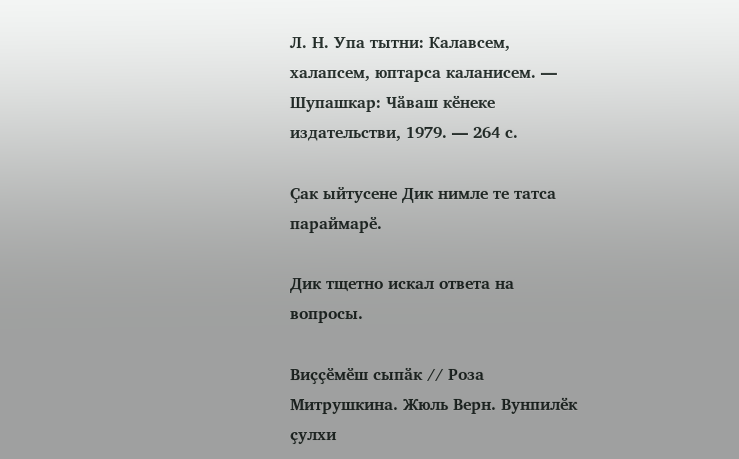Л. Н. Упа тытни: Калавсем, халапсем, юптарса каланисем. — Шупашкар: Чӑваш кӗнеке издательстви, 1979. — 264 с.

Ҫак ыйтусене Дик нимле те татса параймарӗ.

Дик тщетно искал ответа на вопросы.

Виҫҫӗмӗш сыпӑк // Роза Митрушкина. Жюль Верн. Вунпилӗк ҫулхи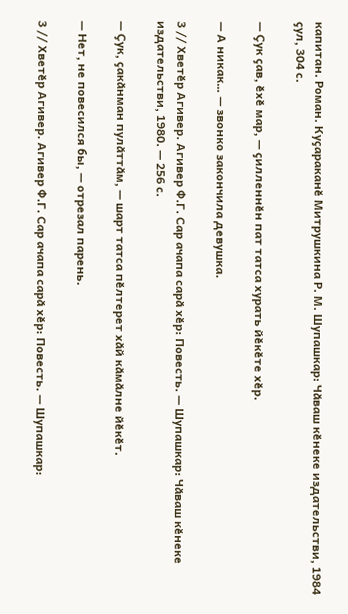капитан. Роман. Куҫараканӗ Митрушкина Р. М. Шупашкар: Чӑваш кӗнеке издательстви, 1984 ҫул, 304 с.

— Ҫук ҫав, ӗхӗ мар, — ҫилленнӗн пат татса хурать йӗкӗте хӗр.

— А никак… — звонко закончила девушка.

3 // Хветӗр Агивер. Агивер Ф.Г. Сар ачапа сарӑ хӗр: Повесть. — Шупашкар: Чӑваш кӗнеке издательстви, 1980. — 256 с.

— Ҫук, ҫакӑнман пулӑттӑм, — шарт татса пӗлтерет хӑй кӑмӑлне йӗкӗт.

— Нет, не повесился бы, — отрезал парень.

3 // Хветӗр Агивер. Агивер Ф.Г. Сар ачапа сарӑ хӗр: Повесть. — Шупашкар: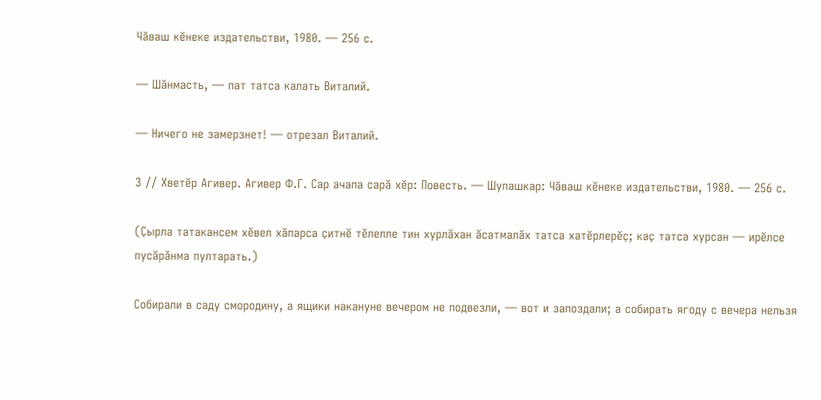Чӑваш кӗнеке издательстви, 1980. — 256 с.

— Шӑнмасть, — пат татса калать Виталий.

— Ничего не замерзнет! — отрезал Виталий.

3 // Хветӗр Агивер. Агивер Ф.Г. Сар ачапа сарӑ хӗр: Повесть. — Шупашкар: Чӑваш кӗнеке издательстви, 1980. — 256 с.

(Ҫырла татакансем хӗвел хӑпарса ҫитнӗ тӗлелле тин хурлӑхан ӑсатмалӑх татса хатӗрлерӗҫ; каҫ татса хурсан — ирӗлсе пусӑрӑнма пултарать.)

Собирали в саду смородину, а ящики накануне вечером не подвезли, — вот и запоздали; а собирать ягоду с вечера нельзя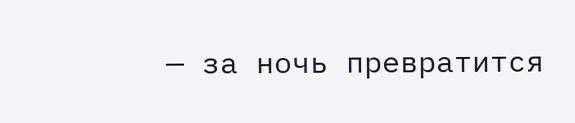— за ночь превратится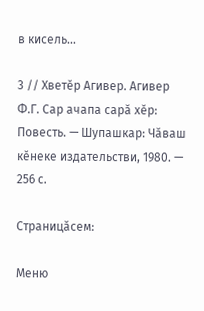в кисель…

3 // Хветӗр Агивер. Агивер Ф.Г. Сар ачапа сарӑ хӗр: Повесть. — Шупашкар: Чӑваш кӗнеке издательстви, 1980. — 256 с.

Страницăсем:

Меню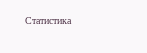Статистика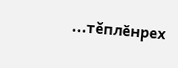...тĕплӗнрех